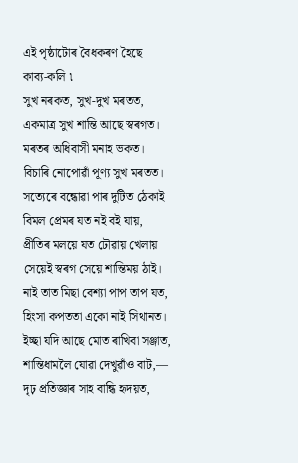এই পৃষ্ঠাটোৰ বৈধকৰণ হৈছে
কাব্য-কলি ৷
সুখ নৰকত, সুখ-দুখ মৰতত,
একমাত্ৰ সুখ শান্তি আছে স্বৰগত।
মৰতৰ অধিবাসী মনাহ ভকত।
বিচাৰি নোপোৱাঁ পূণ্য সুখ মৰতত।
সত্যেৰে বন্ধোৱা পাৰ দুটিত ঠেকাই
বিমল প্ৰেমৰ যত নই বই যায়,
প্ৰীতিৰ মলয়ে যত ঢৌৱায় খেলায়
সেয়েই স্বৰগ সেয়ে শান্তিময় ঠাই।
নাই তাত মিছা বেশ্যা পাপ তাপ যত,
হিংসা কপততা একো নাই সিথানত।
ইচ্ছা যদি আছে মোত ৰাখিবা সঞ্জাত,
শান্তিধামলৈ যোৱা দেখুৱাঁও বাট,—
দৃঢ় প্ৰতিজ্ঞাৰ সাহ বান্ধি হৃদয়ত,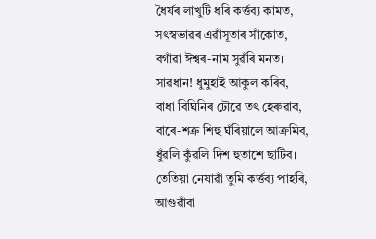ধৈৰ্যৰ লাখুটি ধৰি কৰ্ত্তব্য কামত,
সৎস্বভাৱৰ এৱাঁসূতাৰ সাঁকোত,
বগাঁৱা ঈশ্বৰ-নাম সুৱঁৰি মনত।
সাৱধান! ধুমুহাই আকুল কৰিব,
বাধা বিঘিনিৰ ঢৌৱে তৎ হেৰুৱাব,
বাৰে-শত্ৰু শিহু ঘঁৰিয়ালে আক্ৰমিব,
ধুঁৱলি কুঁৱলি দিশ হুতাশে ছাটিব।
তেতিয়া নেযাৱাঁ তুমি কৰ্ত্তব্য পাহৰি,
আগুৱাঁবা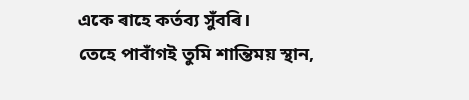একে ৰাহে কৰ্তব্য সুঁবৰি।
তেহে পাবাঁগই তুমি শান্তিময় স্থান,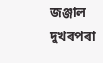জঞ্জাল দুখৰপৰা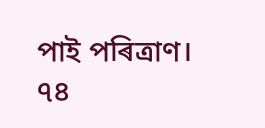পাই পৰিত্ৰাণ।
৭৪